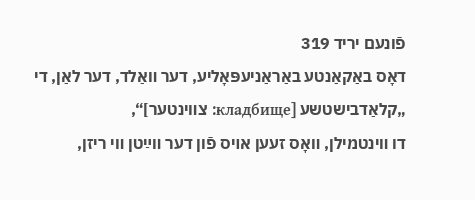פֿונעם יריד 319
דאָס באַקאַנטע באַראַניעפּאָליע, דער װאַלד, דער לאַן, די
„קלאַדבישטשע [кладбище: צװינטער]“,
דו װינטמילן, װאָס זעען אױס פֿון דער װײַטן װי ריזן,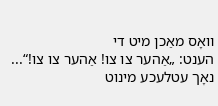װאָס מאַכן מיט די
הענט: „אַהער צו צו! אַהער צו צו!“... נאָך עטלעכע מינוט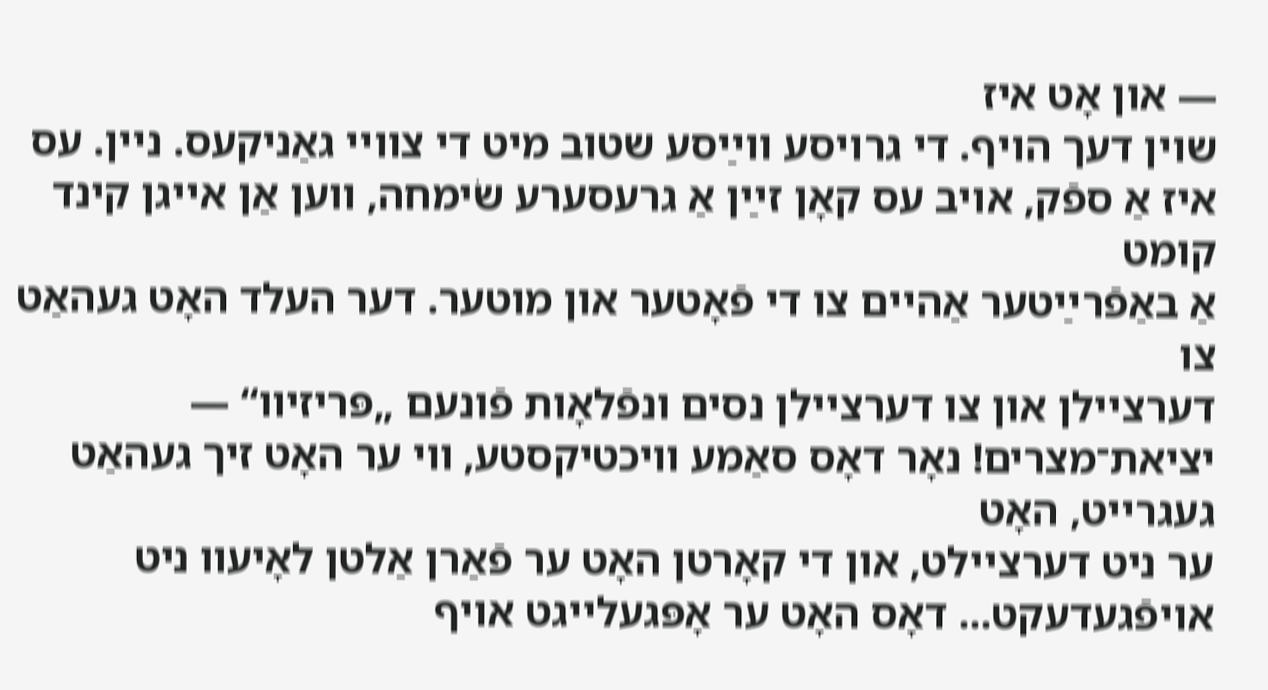― און אָט איז
שױן דעך הױף. די גרױסע װײַסע שטוב מיט די צװײ גאַניקעס. נײן. עס
איז אַ ספֿק, אױב עס קאָן זײַן אַ גרעסערע שׂימחה, װען אַן אײגן קינד קומט
אַ באַפֿרײַטער אַהײם צו די פֿאָטער און מוטער. דער העלד האָט געהאַט צו
דערצײלן און צו דערצײלן נסים ונפֿלאָות פֿונעם „פּריזיװ“ ―
יציאת־מצרים! נאָר דאָס סאַמע װיכטיקסטע, װי ער האָט זיך געהאַט געגרײט, האָט
ער ניט דערצײלט, און די קאָרטן האָט ער פֿאַרן אַלטן לאָיעװ ניט אױפֿגעדעקט... דאָס האָט ער אָפּגעלײגט אױף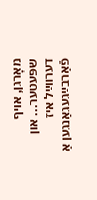מאָרגן, אױף שפּעטער... און
דערװײַל איז פֿאַרבײַגעגאַנגען אַ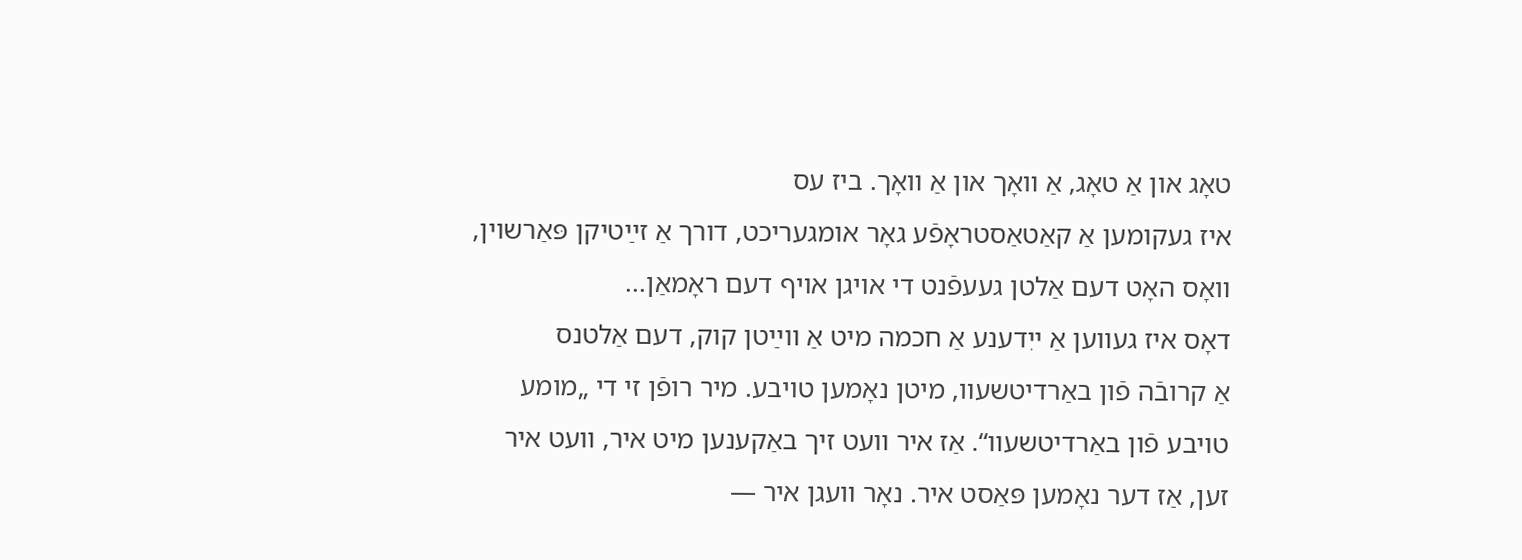טאָג און אַ טאָג, אַ װאָך און אַ װאָך. ביז עס
איז געקומען אַ קאַטאַסטראָפֿע גאָר אומגעריכט, דורך אַ זײַטיקן פּאַרשױן,
װאָס האָט דעם אַלטן געעפֿנט די אױגן אױף דעם ראָמאַן...
דאָס איז געװען אַ ייִדענע אַ חכמה מיט אַ װײַטן קוק, דעם אַלטנס
אַ קרובֿה פֿון באַרדיטשעװ, מיטן נאָמען טױבע. מיר רופֿן זי די „מומע
טױבע פֿון באַרדיטשעװ“. אַז איר װעט זיך באַקענען מיט איר, װעט איר
זען, אַז דער נאָמען פּאַסט איר. נאָר װעגן איר ―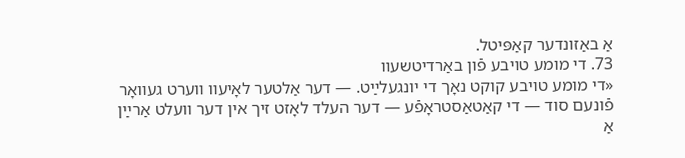אַ באַזונדער קאַפּיטל.
73. די מומע טױבע פֿון באַרדיטשעװ
«די מומע טױבע קוקט נאָך די יונגעלײַט. ― דער אַלטער לאָיעװ װערט געװאָר
פֿונעם סוד ― די קאַטאַסטראָפֿע ― דער העלד לאָזט זיך אין דער װעלט אַרײַן
אַ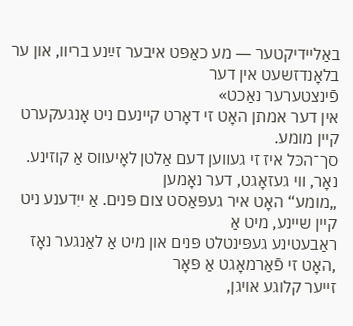באַלײדיקטער ― מע כאַפּט איבער זײַנע בריװ, און ער בלאָנדזשעט אין דער
פֿינצטערער נאַכט»
אין דער אמתן האָט זי דאָרט קײנעם ניט אָנגעקערט קײן מומע.
סך־הכּל איז זי געװען דעם אַלטן לאָיעװס אַ קוזינע. נאָר, װי געזאָגט, דער נאָמען
„מומע“ האָט איר געפּאַסט צום פּנים. אַ ייִדענע ניט קײן שײנע, מיט אַ
ראַבעטינע געפּינטלט פּנים און מיט אַ לאַנגער נאָז ,האָט זי פֿאַרמאָגט אַ פּאָר
זײער קלוגע אױגן,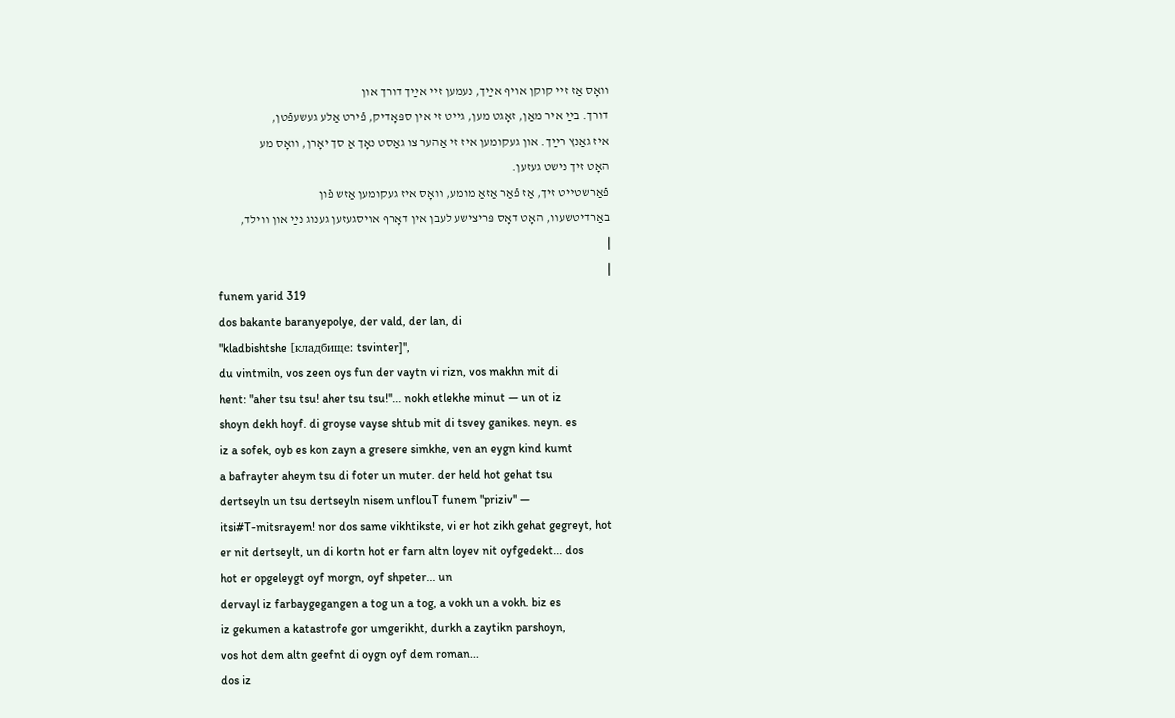װאָס אַז זײ קוקן אױף אײַך, נעמען זײ אײַך דורך און
דורך. בײַ איר מאַן, זאָגט מען, גײט זי אין ספּאָדיק, פֿירט אַלע געשעפֿטן,
איז גאַנץ רײַך. און געקומען איז זי אַהער צו גאַסט נאָך אַ סך יאָרן, װאָס מע
האָט זיך נישט געזען.
פֿאַרשטײט זיך, אַז פֿאַר אַזאַ מומע, װאָס איז געקומען אַזש פֿון
באַרדיטשעװ, האָט דאָס פּריצישע לעבן אין דאָרף אױסגעזען גענוג נײַ און װילד,
|
|
funem yarid 319
dos bakante baranyepolye, der vald, der lan, di
"kladbishtshe [кладбище: tsvinter]'',
du vintmiln, vos zeen oys fun der vaytn vi rizn, vos makhn mit di
hent: "aher tsu tsu! aher tsu tsu!''... nokh etlekhe minut ― un ot iz
shoyn dekh hoyf. di groyse vayse shtub mit di tsvey ganikes. neyn. es
iz a sofek, oyb es kon zayn a gresere simkhe, ven an eygn kind kumt
a bafrayter aheym tsu di foter un muter. der held hot gehat tsu
dertseyln un tsu dertseyln nisem unflouT funem "priziv'' ―
itsi#T-mitsrayem! nor dos same vikhtikste, vi er hot zikh gehat gegreyt, hot
er nit dertseylt, un di kortn hot er farn altn loyev nit oyfgedekt... dos
hot er opgeleygt oyf morgn, oyf shpeter... un
dervayl iz farbaygegangen a tog un a tog, a vokh un a vokh. biz es
iz gekumen a katastrofe gor umgerikht, durkh a zaytikn parshoyn,
vos hot dem altn geefnt di oygn oyf dem roman...
dos iz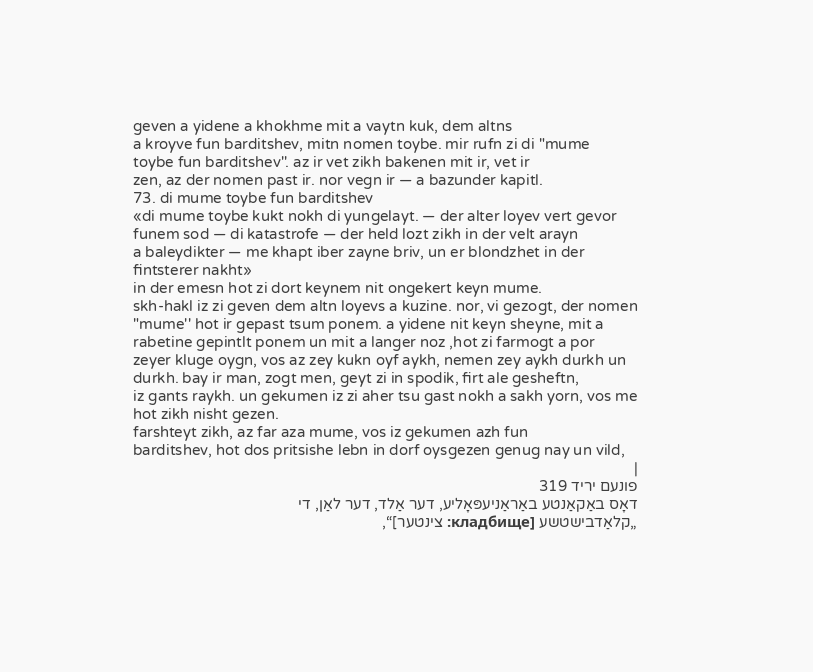geven a yidene a khokhme mit a vaytn kuk, dem altns
a kroyve fun barditshev, mitn nomen toybe. mir rufn zi di "mume
toybe fun barditshev''. az ir vet zikh bakenen mit ir, vet ir
zen, az der nomen past ir. nor vegn ir ― a bazunder kapitl.
73. di mume toybe fun barditshev
«di mume toybe kukt nokh di yungelayt. ― der alter loyev vert gevor
funem sod ― di katastrofe ― der held lozt zikh in der velt arayn
a baleydikter ― me khapt iber zayne briv, un er blondzhet in der
fintsterer nakht»
in der emesn hot zi dort keynem nit ongekert keyn mume.
skh-hakl iz zi geven dem altn loyevs a kuzine. nor, vi gezogt, der nomen
"mume'' hot ir gepast tsum ponem. a yidene nit keyn sheyne, mit a
rabetine gepintlt ponem un mit a langer noz ,hot zi farmogt a por
zeyer kluge oygn, vos az zey kukn oyf aykh, nemen zey aykh durkh un
durkh. bay ir man, zogt men, geyt zi in spodik, firt ale gesheftn,
iz gants raykh. un gekumen iz zi aher tsu gast nokh a sakh yorn, vos me
hot zikh nisht gezen.
farshteyt zikh, az far aza mume, vos iz gekumen azh fun
barditshev, hot dos pritsishe lebn in dorf oysgezen genug nay un vild,
|
פונעם יריד 319
דאָס באַקאַנטע באַראַניעפּאָליע, דער אַלד, דער לאַן, די
„קלאַדבישטשע [кладбище: צינטער]“,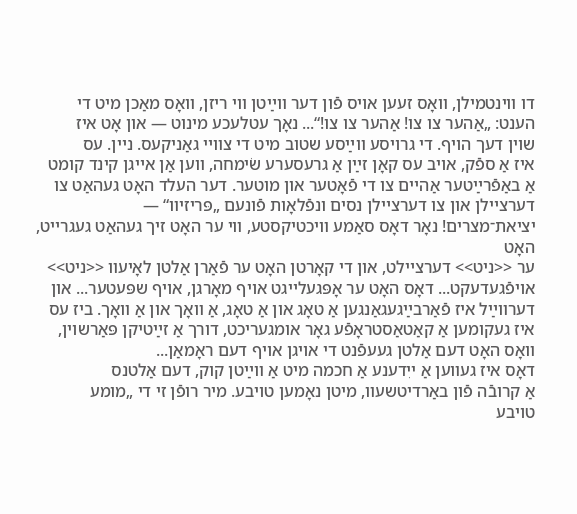דו װינטמילן, װאָס זעען אױס פֿון דער װײַטן װי ריזן, װאָס מאַכן מיט די
הענט: „אַהער צו צו! אַהער צו צו!“... נאָך עטלעכע מינוט ― און אָט איז
שױן דעך הױף. די גרױסע װײַסע שטוב מיט די צװײ גאַניקעס. נײן. עס
איז אַ ספֿק, אױב עס קאָן זײַן אַ גרעסערע שׂימחה, װען אַן אײגן קינד קומט
אַ באַפֿרײַטער אַהײם צו די פֿאָטער און מוטער. דער העלד האָט געהאַט צו
דערצײלן און צו דערצײלן נסים ונפֿלאָות פֿונעם „פּריזיװ“ ―
יציאת־מצרים! נאָר דאָס סאַמע װיכטיקסטע, װי ער האָט זיך געהאַט געגרײט, האָט
ער <<ניט>> דערצײלט, און די קאָרטן האָט ער פֿאַרן אַלטן לאָיעװ <<ניט>> אױפֿגעדעקט... דאָס האָט ער אָפּגעלײגט אױף מאָרגן, אױף שפּעטער... און
דערװײַל איז פֿאַרבײַגעגאַנגען אַ טאָג און אַ טאָג, אַ װאָך און אַ װאָך. ביז עס
איז געקומען אַ קאַטאַסטראָפֿע גאָר אומגעריכט, דורך אַ זײַטיקן פּאַרשױן,
װאָס האָט דעם אַלטן געעפֿנט די אױגן אױף דעם ראָמאַן...
דאָס איז געװען אַ ייִדענע אַ חכמה מיט אַ װײַטן קוק, דעם אַלטנס
אַ קרובֿה פֿון באַרדיטשעװ, מיטן נאָמען טױבע. מיר רופֿן זי די „מומע
טױבע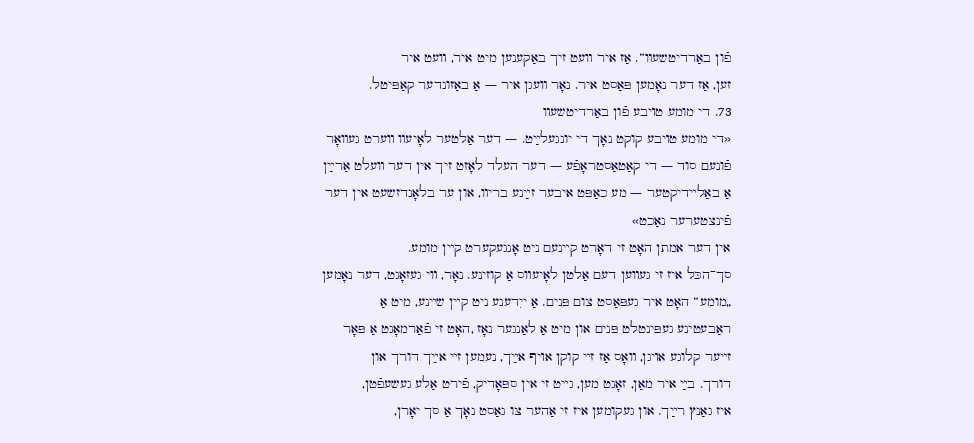פֿון באַרדיטשעװ“. אַז איר װעט זיך באַקענען מיט איר, װעט איר
זען, אַז דער נאָמען פּאַסט איר. נאָר װעגן איר ― אַ באַזונדער קאַפּיטל.
73. די מומע טױבע פֿון באַרדיטשעװ
«די מומע טױבע קוקט נאָך די יונגעלײַט. ― דער אַלטער לאָיעװ װערט געװאָר
פֿונעם סוד ― די קאַטאַסטראָפֿע ― דער העלד לאָזט זיך אין דער װעלט אַרײַן
אַ באַלײדיקטער ― מע כאַפּט איבער זײַנע בריװ, און ער בלאָנדזשעט אין דער
פֿינצטערער נאַכט»
אין דער אמתן האָט זי דאָרט קײנעם ניט אָנגעקערט קײן מומע.
סך־הכּל איז זי געװען דעם אַלטן לאָיעװס אַ קוזינע. נאָר, װי געזאָגט, דער נאָמען
„מומע“ האָט איר געפּאַסט צום פּנים. אַ ייִדענע ניט קײן שײנע, מיט אַ
ראַבעטינע געפּינטלט פּנים און מיט אַ לאַנגער נאָז ,האָט זי פֿאַרמאָגט אַ פּאָר
זײער קלוגע אױגן, װאָס אַז זײ קוקן אױף אײַך, נעמען זײ אײַך דורך און
דורך. בײַ איר מאַן, זאָגט מען, גײט זי אין ספּאָדיק, פֿירט אַלע געשעפֿטן,
איז גאַנץ רײַך. און געקומען איז זי אַהער צו גאַסט נאָך אַ סך יאָרן,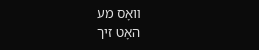װאָס מע
האָט זיך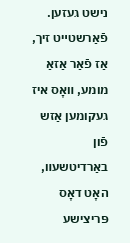נישט געזען.
פֿאַרשטײט זיך, אַז פֿאַר אַזאַ מומע, װאָס איז געקומען אַזש פֿון
באַרדיטשעװ, האָט דאָס פּריצישע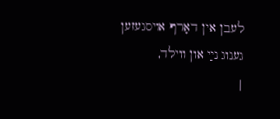לעבן אין דאָרף אױסגעזען גענוג נײַ און װילד,
|